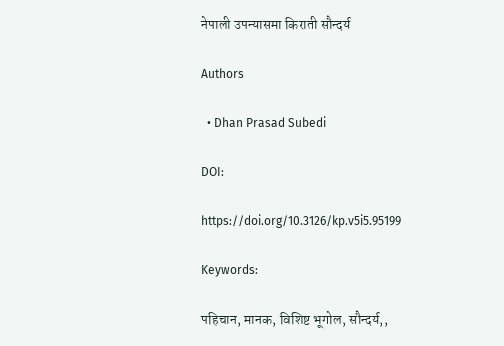नेपाली उपन्यासमा किराती सौन्दर्य

Authors

  • Dhan Prasad Subedi

DOI:

https://doi.org/10.3126/kp.v5i5.95199

Keywords:

पहिचान, मानक, विशिष्ट भूगोल, सौन्दर्य,,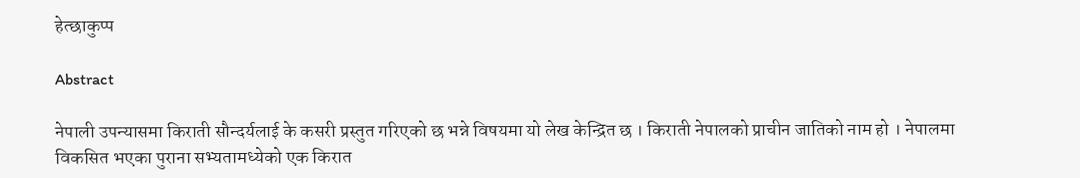हेत्छाकुप्प

Abstract

नेपाली उपन्यासमा किराती सौन्दर्यलाई के कसरी प्रस्तुत गरिएको छ भन्ने विषयमा यो लेख केन्द्रित छ । किराती नेपालको प्राचीन जातिको नाम हो । नेपालमा विकसित भएका पुराना सभ्यतामध्येको एक किरात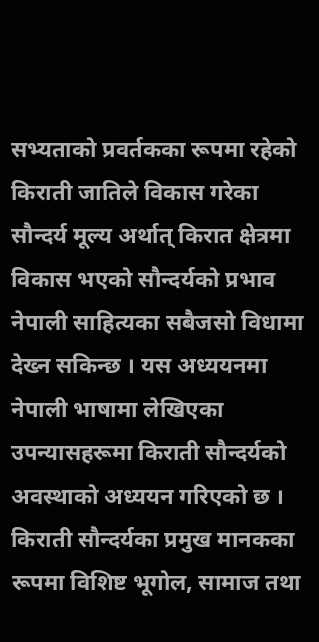सभ्यताको प्रवर्तकका रूपमा रहेको किराती जातिले विकास गरेका सौन्दर्य मूल्य अर्थात् किरात क्षेत्रमा विकास भएको सौन्दर्यको प्रभाव नेपाली साहित्यका सबैजसो विधामा देख्न सकिन्छ । यस अध्ययनमा नेपाली भाषामा लेखिएका उपन्यासहरूमा किराती सौन्दर्यको अवस्थाको अध्ययन गरिएको छ । किराती सौन्दर्यका प्रमुख मानकका रूपमा विशिष्ट भूगोल, सामाज तथा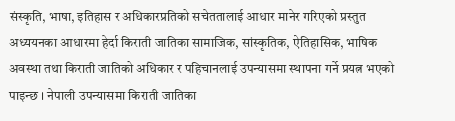संस्कृति, भाषा, इतिहास र अधिकारप्रतिको सचेततालाई आधार मानेर गरिएको प्रस्तुत अध्ययनका आधारमा हेर्दा किराती जातिका सामाजिक, सांस्कृतिक, ऐतिहासिक, भाषिक अवस्था तथा किराती जातिको अधिकार र पहिचानलाई उपन्यासमा स्थापना गर्ने प्रयत्न भएको पाइन्छ । नेपाली उपन्यासमा किराती जातिका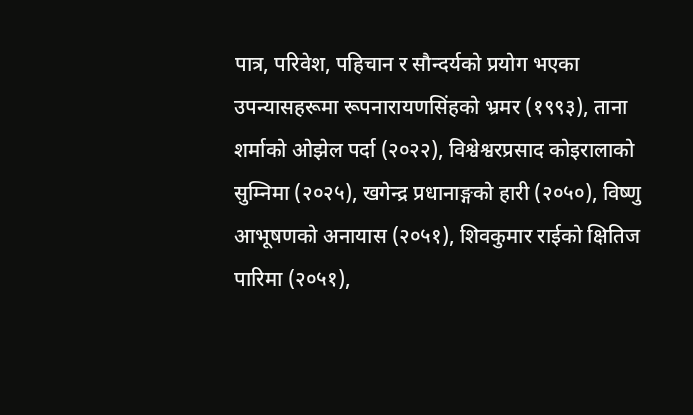पात्र, परिवेश, पहिचान र सौन्दर्यको प्रयोग भएका उपन्यासहरूमा रूपनारायणसिंहको भ्रमर (१९९३), ताना शर्माको ओझेल पर्दा (२०२२), विश्वेश्वरप्रसाद कोइरालाको सुम्निमा (२०२५), खगेन्द्र प्रधानाङ्गको हारी (२०५०), विष्णु आभूषणको अनायास (२०५१), शिवकुमार राईको क्षितिज पारिमा (२०५१),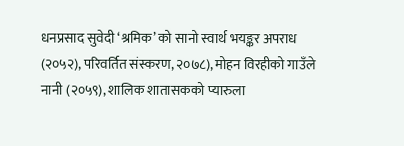धनप्रसाद सुवेदी ‘श्रमिक’ को सानो स्वार्थ भयङ्कर अपराध (२०५२), परिवर्तित संस्करण, २०७८), मोहन विरहीको गाउँले नानी (२०५९), शालिक शातासकको प्यारुला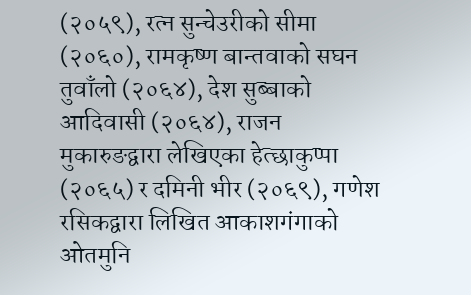(२०५९), रत्न सुन्चेउरीको सीमा (२०६०), रामकृष्ण बान्तवाको सघन तुवाँलो (२०६४), देश सुब्बाको आदिवासी (२०६४), राजन मुकारुङद्वारा लेखिएका हेत्छाकुप्पा (२०६५) र दमिनी भीर (२०६९), गणेश रसिकद्वारा लिखित आकाशगंगाको ओतमुनि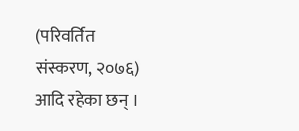(परिवर्तित संस्करण, २०७६) आदि रहेका छन् ।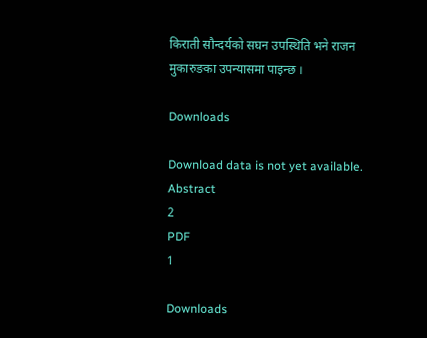किराती सौन्दर्यको सघन उपस्थिति भने राजन मुकारुङका उपन्यासमा पाइन्छ ।

Downloads

Download data is not yet available.
Abstract
2
PDF
1

Downloads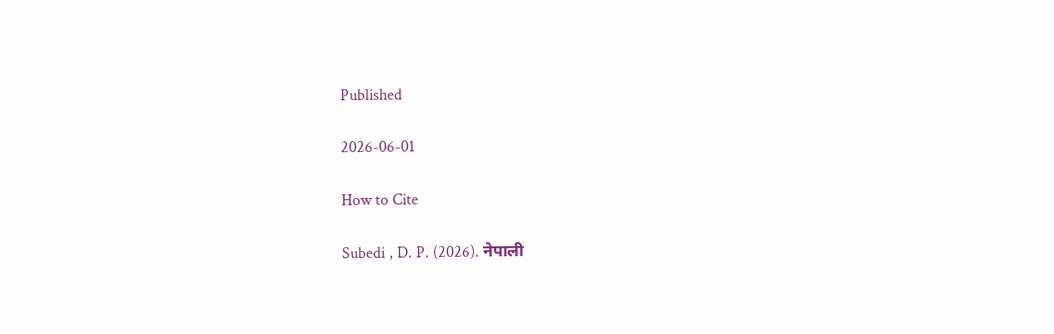Published

2026-06-01

How to Cite

Subedi , D. P. (2026). नेपाली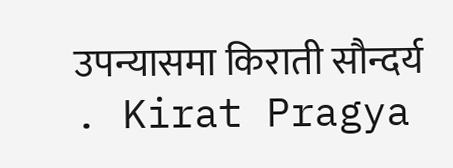उपन्यासमा किराती सौन्दर्य . Kirat Pragya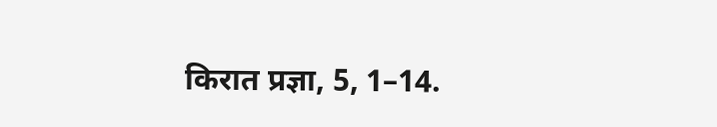किरात प्रज्ञा, 5, 1–14.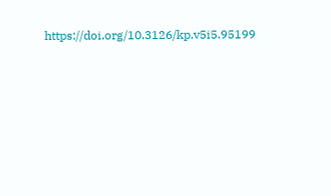https://doi.org/10.3126/kp.v5i5.95199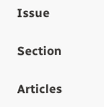Issue

Section

Articles